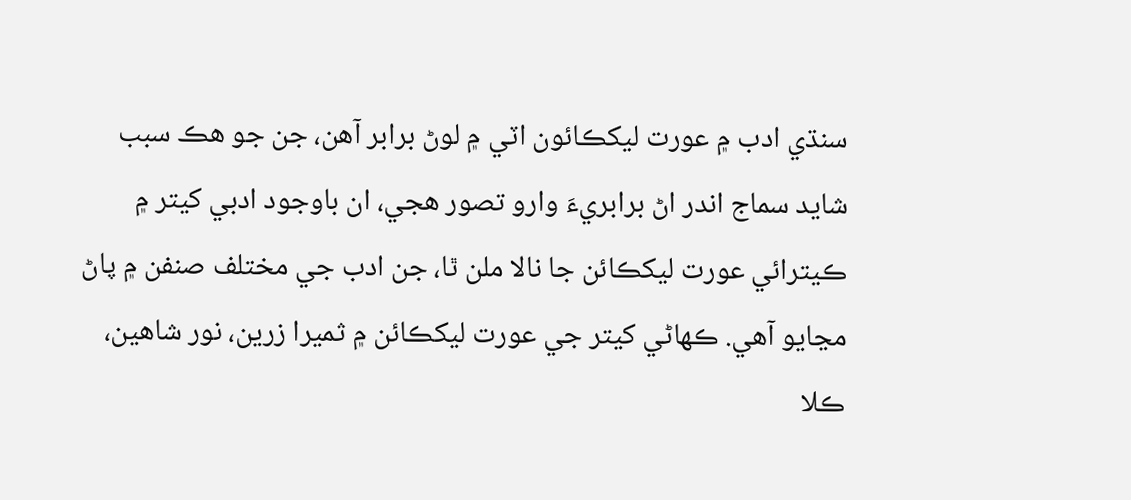سنڌي ادب ۾ عورت ليکڪائون اٽي ۾ لوڻ برابر آهن، جن جو هڪ سبب شايد سماج اندر اڻ برابريءَ وارو تصور هجي، ان باوجود ادبي کيتر ۾ ڪيترائي عورت ليکڪائن جا نالا ملن ٿا، جن ادب جي مختلف صنفن ۾ پاڻ مڃايو آهي. ڪهاڻي کيتر جي عورت ليکڪائن ۾ ثميرا زرين، نور شاهين، ڪلا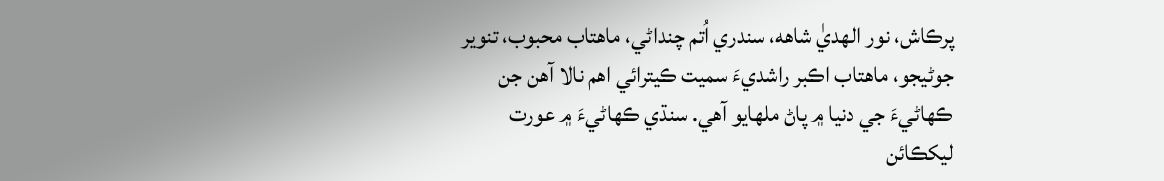پرڪاش، نور الهديٰ شاهه، سندري اُتم چنداڻي، ماهتاب محبوب، تنوير جوڻيجو، ماهتاب اڪبر راشديءَ سميت ڪيترائي اهم نالا آهن جن ڪهاڻيءَ جي دنيا ۾ پاڻ ملهايو آهي. سنڌي ڪهاڻيءَ ۾ عورت ليکڪائن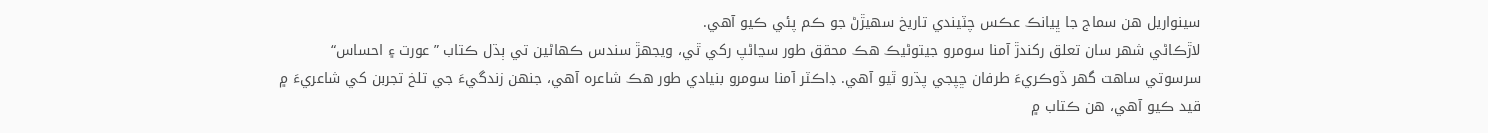سينواريل هن سماج جا ڀيانڪ عڪس چٽيندي تاريخ سهيڙڻ جو ڪم پئي ڪيو آهي.
لاڙڪاڻي شهر سان تعلق رکندڙ آمنا سومرو جيتوڻيڪ هڪ محقق طور سڃاڻپ رکي ٿي، ويجهڙ سندس ڪهاڻين تي ٻڌل ڪتاب ”عورت ۽ احساس“ سرسوتي ساهت گهر ڏوڪريءَ طرفان ڇپجي پڌرو ٿيو آهي. ڊاڪٽر آمنا سومرو بنيادي طور هڪ شاعره آهي، جنهن زندگيءَ جي تلخ تجربن کي شاعريءَ ۾ قيد ڪيو آهي، هن ڪتاب ۾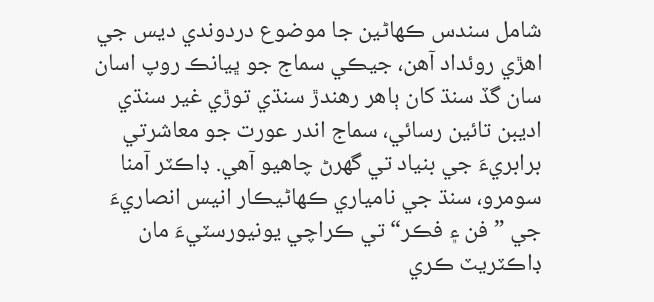شامل سندس ڪهاڻين جا موضوع دردوندي ديس جي اهڙي روئداد آهن، جيڪي سماج جو ڀيانڪ روپ اسان سان گڏ سنڌ کان ٻاهر رهندڙ سنڌي توڙي غير سنڌي اديبن تائين رسائي، سماج اندر عورت جو معاشرتي برابريءَ جي بنياد تي گهرڻ چاهيو آهي. ڊاڪٽر آمنا سومرو، سنڌ جي نامياري ڪهاڻيڪار انيس انصاريءَ جي ”فن ۽ فڪر“ تي ڪراچي يونيورسٽيءَ مان ڊاڪٽريٽ ڪري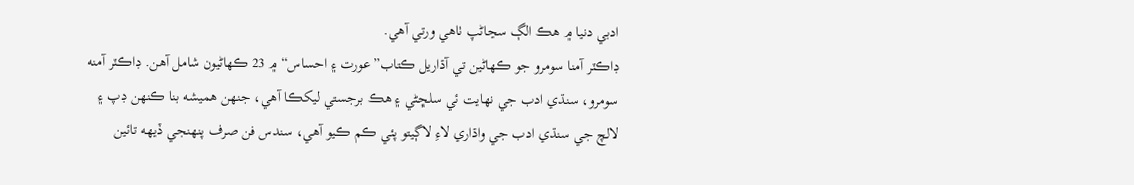ادبي دنيا ۾ هڪ الڳ سڃاڻپ ٺاهي ورتي آهي.
ڊاڪٽر آمنا سومرو جو ڪهاڻين تي آڌاريل ڪتاب”عورت ۽ احساس“ ۾ 23 ڪهاڻيون شامل آهن. ڊاڪٽر آمنه سومرو، سنڌي ادب جي نهايت ئي سلڇڻي ۽ هڪ برجستي ليکڪا آهي، جنهن هميشه بنا ڪنهن ڊپ ۽ لالچ جي سنڌي ادب جي واڌاري لاءِ لاڳيتو پئي ڪم ڪيو آهي، سندس فن صرف پنهنجي ڏيهه تائين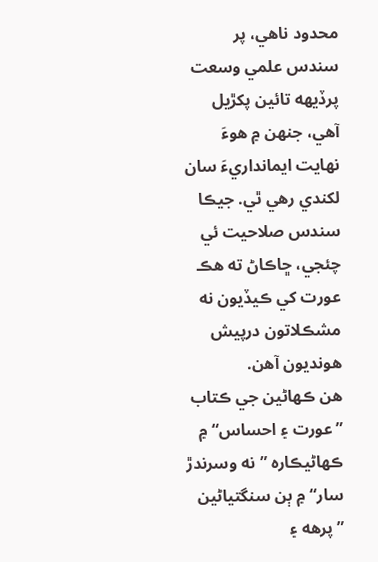محدود ناهي، پر سندس علمي وسعت پرڏيهه تائين پکڙيل آهي، جنهن ۾ هوءَ نهايت ايمانداريءَ سان لکندي رهي ٿي. جيڪا سندس صلاحيت ئي چئجي، ڇاڪاڻ ته هڪ عورت کي ڪيڏيون نه مشڪلاتون درپيش هونديون آهن.
هن ڪهاڻين جي ڪتاب ”عورت ۽ احساس“ ۾ ڪهاڻيڪاره ”نه وسرندڙ سار“ ۾ ٻن سنگتياڻين ”پرهه ۽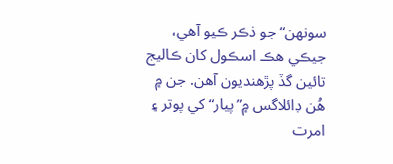سونهن“ جو ذڪر ڪيو آهي، جيڪي هڪ اسڪول کان ڪاليج تائين گڏ پڙهنديون آهن. جن ۾ هُن ڊائلاگس ۾”پيار“ کي پوتر ۽ امرت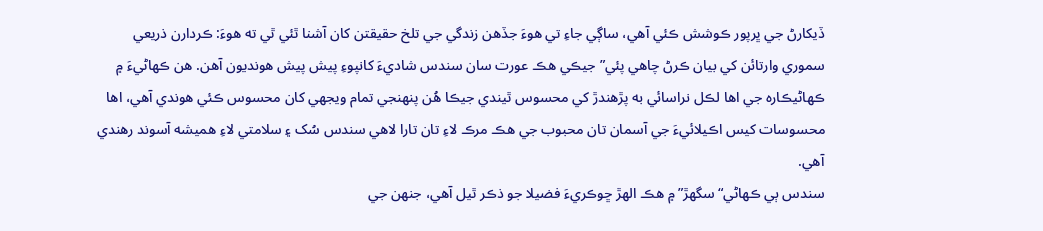ڏيکارڻ جي ڀرپور ڪوشش ڪئي آهي، ساڳي جاءِ تي هوءَ جڏهن زندگي جي تلخ حقيقتن کان آشنا ٿئي ٿي ته هوءَ: ڪردارن ذريعي سموري وارتائن کي بيان ڪرڻ چاهي پئي” جيڪي هڪ عورت سان سندس شاديءَ کانپوءِ پيش پيش هونديون آهن. هن ڪهاڻيءَ ۾ ڪهاڻيڪاره جي اها لڪل نراسائي به پڙهندڙ کي محسوس ٿيندي جيڪا هُن پنهنجي تمام ويجهي کان محسوس ڪئي هوندي آهي، اها محسوسات کيس اڪيلائيءَ جي آسمان تان محبوب جي هڪ مرڪ لاءِ تان تارا لاهي سندس سُک ۽ سلامتي لاءِ هميشه آسوند رهندي آهي.
سندس ٻي ڪهاڻي“سگهڙ” ۾ هڪ الهڙ ڇوڪريءَ فضيلا جو ذڪر ٿيل آهي، جنهن جي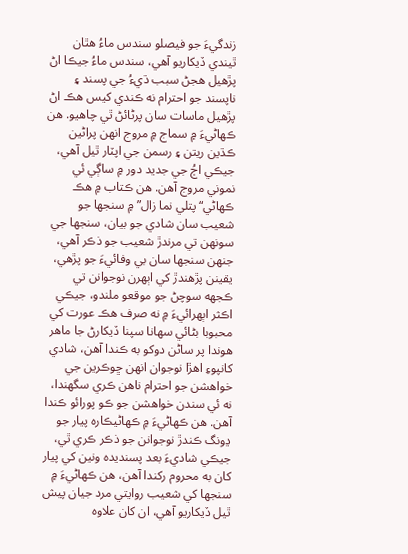زندگيءَ جو فيصلو سندس ماءُ هٿان ٿيندي ڏيکاريو آهي، سندس ماءُ جيڪا اڻ پڙهيل هجڻ سبب ڌيءُ جي پسند ۽ ناپسند جو احترام نه ڪندي کيس هڪ اڻ پڙهيل ماسات سان پرڻائڻ ٿي چاهيو. هن ڪهاڻيءَ ۾ سماج ۾ مروج انهن پراڻين ڪڌين ريتن ۽ رسمن جي اپٽار ٿيل آهي، جيڪي اڄُ جي جديد دور ۾ ساڳي ئي نموني مروج آهن. هن ڪتاب ۾ هڪ ڪهاڻي“پتلي نما زال” ۾ سنجها جو شعيب سان شادي جو بيان، سنجها جي سونهن تي مرندڙ شعيب جو ذڪر آهي، جنهن سنجها سان بي وفائيءَ جو پڙهي، يقينن پڙهندڙ کي اٻهرن نوجوانن تي ڪجهه سوچڻ جو موقعو ملندو، جيڪي اڪثر اٻهرائيءَ ۾ نه صرف هڪ عورت کي محبوبا بڻائي سهانا سپنا ڏيکارڻ جا ماهر هوندا پر ساڻن دوکو به ڪندا آهن، شادي کانپوءِ اهڙا نوجوان انهن ڇوڪرين جي خواهشن جو احترام ناهن ڪري سگهندا، نه ئي سندن خواهشن جو ڪو پورائو ڪندا آهن. هن ڪهاڻيءَ ۾ ڪهاڻيڪاره پيار جو ڍونگ ڪندڙ نوجوانن جو ذڪر ڪري ٿي، جيڪي شاديءَ بعد پسنديده ونين کي پيار کان به محروم رکندا آهن، هن ڪهاڻيءَ ۾ سنجها کي شعيب روايتي مرد جيان پيش ٿيل ڏيکاريو آهي، ان کان علاوه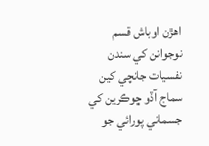اهڙن اوباش قسم نوجوانن کي سندن نفسيات جانچي کين سماج آڏو ڇوڪرين کي جسماني پورائي جو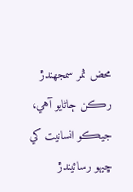محض ثمر سمجهندڙ رڪن ڄاڻايو آهي، جيڪو انسانيت کي ڇيهو رسائيندڙ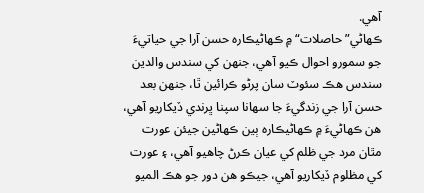آهي.
ڪهاڻي”حاصلات“ ۾ ڪهاڻيڪاره حسن آرا جي حياتيءَ جو سمورو احوال ڪيو آهي، جنهن کي سندس والدين سندس هڪ سئوٽ سان پرڻو ڪرائين ٿا، جنهن بعد حسن آرا جي زندگيءَ جا سهانا سپنا ڀرندي ڏيکاريو آهي، هن ڪهاڻيءَ ۾ ڪهاڻيڪاره ٻين ڪهاڻين جيئن عورت مٿان مرد جي ظلم کي عيان ڪرڻ چاهيو آهي، ۽ عورت کي مظلوم ڏيکاريو آهي، جيڪو هن دور جو هڪ الميو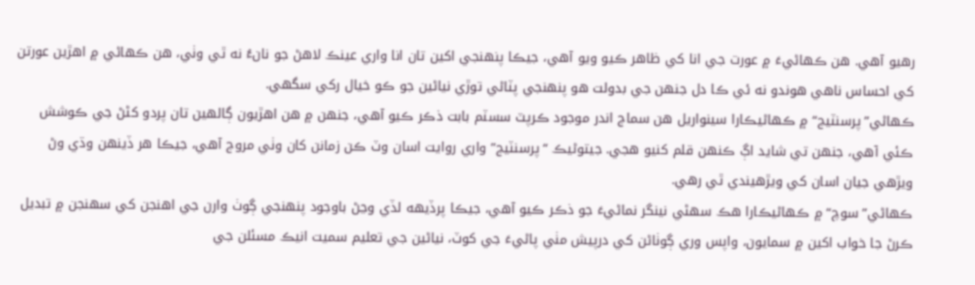رهيو آهي. هن ڪهاڻيءَ ۾ عورت جي انا کي ظاهر ڪيو ويو آهي، جيڪا پنهنجي اکين تان انا واري عينڪ لاهڻ جو نانءُ نه ٿي وٺي، هن ڪهاڻي ۾ اهڙين عورتن کي احساس ناهي هوندو نه ئي ڪا دل جنهن جي بدولت هو پنهنجي پٽاڻي توڙي نياڻين جو ڪو خيال رکي سگهي.
ڪهاڻي”پرسنٽيج“ ۾ ڪهاڻيڪارا سينواريل هن سماج اندر موجود ڪرپٽ سسٽم بابت ذڪر ڪيو آهي، جنهن ۾ هن اهڙيون ڳالهين تان پردو کڻڻ جي ڪوشش ڪئي آهي، جنهن تي شايد اڳ ڪنهن قلم کنيو هجي. جيتوڻيڪ “پرسنٽيج” واري روايت اسان وٽ ڪن زمانن کان وٺي مروج آهي، جيڪا هر ڏينهن وڌي وڻ ويڙهي جيان اسان کي ويڙهيندي ٿي رهي.
ڪهاڻي”سوچ“ ۾ ڪهاڻيڪارا هڪ سهڻي نينگر نماڻيءَ جو ذڪر ڪيو آهي، جيڪا پرڏيهه لڏي وڃڻ باوجود پنهنجي ڳوٺ وارن جي اهنجن کي سهنجن ۾ تبديل ڪرڻ جا خواب اکين ۾ سمايون، واپس وري ڳوٺاڻن کي درپيش مٺي پاڻيءَ جي کوٽ، نياڻين جي تعليم سميت انيڪ مسئلن جي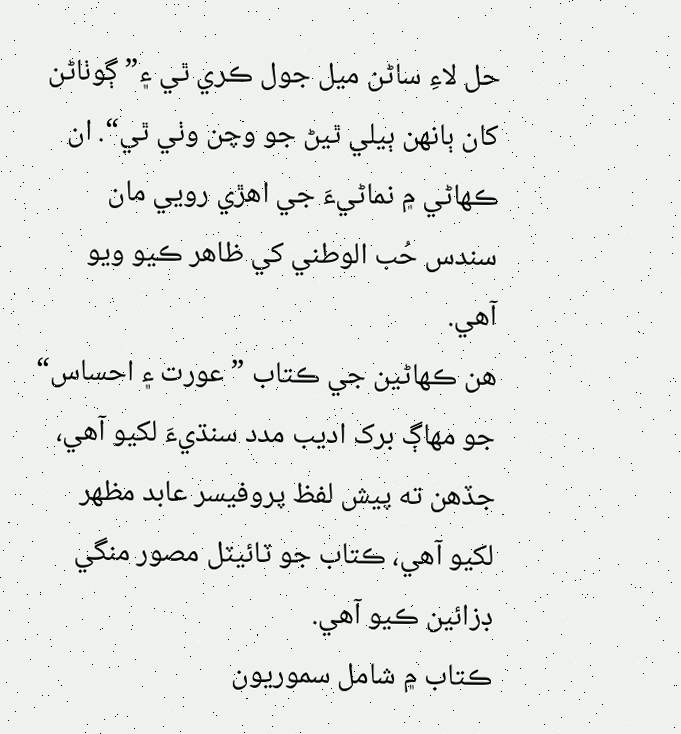حل لاءِ ساڻن ميل جول ڪري ٿي ۽”ڳوٺاڻن کان ٻانهن ٻيلي ٿيڻ جو وچن وٺي ٿي“. ان ڪهاڻي ۾ نماڻيءَ جي اهڙي رويي مان سندس حُب الوطني کي ظاهر ڪيو ويو آهي.
هن ڪهاڻين جي ڪتاب ”عورت ۽ احساس“ جو مهاڳ برک اديب مدد سنڌيءَ لکيو آهي، جڏهن ته پيش لفظ پروفيسر عابد مظهر لکيو آهي، ڪتاب جو ٽائيٽل مصور منگي ڊزائين ڪيو آهي.
ڪتاب ۾ شامل سموريون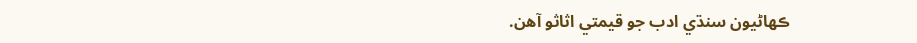ڪهاڻيون سنڌي ادب جو قيمتي اثاثو آهن.